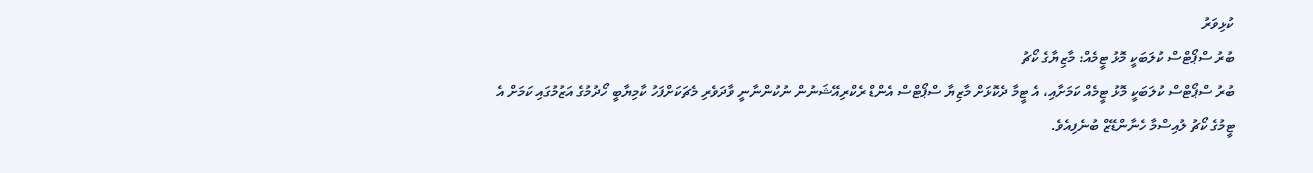ކުޅިވަރު
ބުރު ސްޕޯޓްސް ކުލަބަކީ މޮޅު ޓީމެއް: މާޒިޔާގެ ކޯޗު
ބުރު ސްޕޯޓްސް ކުލަބަކީ މޮޅު ޓީމެއް ކަމަށާއި، އެ ޓީމާ ދެކޮޅަށް މާޒިޔާ ސްޕޯޓްސް އެންޑް ރެކްރިއޭޝަނުން ނުކުންނާނީ ވާދަވެރި މެޗަކަށްފަހު ކާމިޔާބީ ހޯދުމުގެ އަޒުމުގައި ކަމަށް އެ ޓީމުގެ ކޯޗު ލުއިސްމާ ހެނާންޑޭޒް ބުނެފިއެވެ.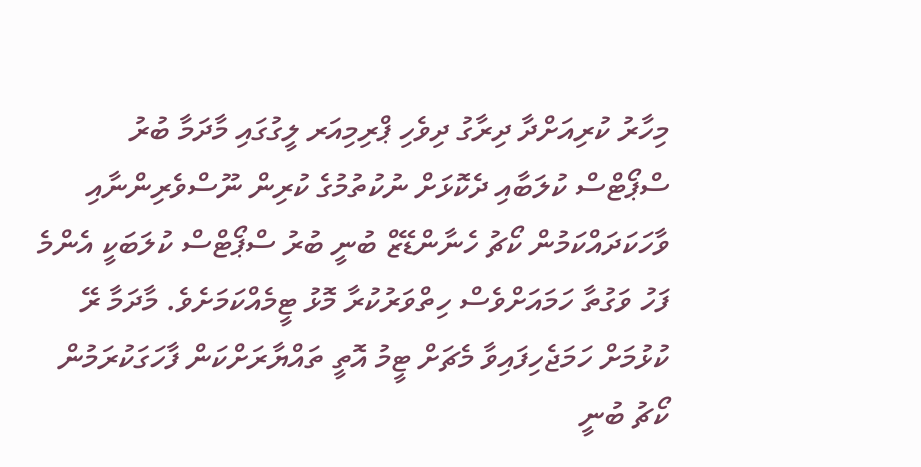މިހާރު ކުރިއަށްދާ ދިރާގު ދިވެހި ޕްރިމިއަރ ލީގުގައި މާދަމާ ބުރު ސްޕޯޓްސް ކުލަބާއި ދެކޮޅަށް ނުކުތުމުގެ ކުރިން ނޫސްވެރިންނާއި ވާހަކަދައްކަމުން ކޯޗު ހެނާންޑޭޒް ބުނީ ބުރު ސްޕޯޓްސް ކުލަބަކީ އެންމެ ފަހު ވަގުތާ ހަމައަށްވެސް ހިތްވަރުކުރާ މޮޅު ޓީމެއްކަމަށެވެ. މާދަމާ ރޭ ކުޅުމަށް ހަމަޖެހިފައިވާ މެޗަށް ޓީމު އޮތީ ތައްޔާރަށްކަން ފާހަގަކުރަމުން ކޯޗު ބުނީ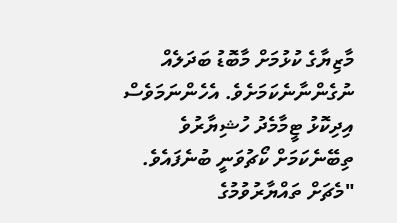މާޒިޔާގެ ކުޅުމަށް މާބޮޑު ބަދަލެއް ނުގެންނާނެކަމަށެވެ. އެހެންނަމަވެސް އިދިކޮޅު ޓީމާމެދު ހުޝިޔާރުވެ ތިބޭނެކަމަށް ކޯޗުވަނީ ބުނެފައެވެ.
"މެޗަށް ތައްޔާރުވުމުގެ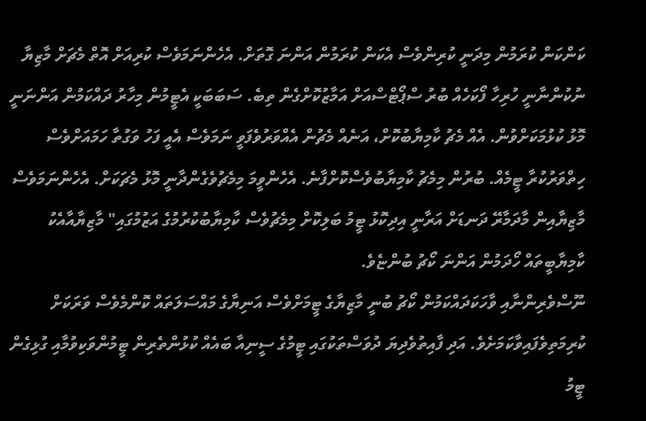ކަންކަން ކުރަމުން މިދަނީ ކުރިންވެސް އެކަން ކުރަމުން އަންނަ ގޮތަށް. އެހެންނަމަވެސް ކުރިއަށް އޮތް މެޗަށް މާޒިޔާ ނުކުންނާނީ ހުރިހާ ފޯކަހެއް ބުރު ސްޕޯޓްސްއަށް އަމާޒުކޮށްގެން ތިބެ. ސަބަބަކީ އެޓީމުން މިހާރު ދައްކަމުން އަންނަނީ މޮޅު ކުޅުމަކަށްވުން. އެއް މެޗު ކާމިޔާބުކޮށް، އަނެއް މެޗުން އެއްވަރުވެފަވީ ނަމަވެސް އެއީ ފަހު ވަގުތާ ހަމައަށްވެސް ހިތްވަރުކުރާ ޓީމެއް. ބުރުން މިމެޗު ކާމިޔާބުވެސްކޮށްފާނެ. އެހެންވީމަ މިމެޗުވެގެންދާނީ މޮޅު މެޗަކަށް. އެހެންނަމަވެސް މާޒިޔާއިން މާދަމާރޭ ދަނޑަށް އަރާނީ އިދިކޮޅު ޓީމު ބަލިކޮށް މިމެޗުވެސް ކާމިޔާބުކުރުމުގެ އަޒުމުގައި" މާޒިޔާއާއެކު ކާމިޔާބީތައް ހޯދަމުން އަންނަ ކޯޗު ބުންޏެވެ.
ނޫސްވެރިންނާއި ވާހަކަދައްކަމުން ކޯޗު ބުނީ މާޒިޔާގެ ޓީމަށްވެސް އަނިޔާގެ މައްސަލަތައް ކޮންމެވެސް ވަރަކަށް ކުރިމަތިވެފައިވާކަމަށެވެ. އަދި ފާއިތުވެދިޔަ ދުވަސްތަކުގައި ޓީމުގެ ސީނިއާ ބައެއް ކުޅުންތެރިން ޓީމުންވަކިވުމާއި ގުޅިގެން ޓީމު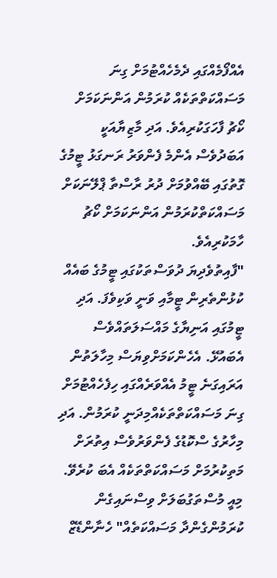އެއްފޯމެއްގައި ދެމެހެއްޓުމަށް ގިނަ މަސައްކަތްތަކެއް ކުރަމުން އަންނަކަމަށް ކޯޗު ފާހަގަކުރިއެވެ. އަދި މާޒިޔާއަކީ އަބަދުވެސް އެންމެ ފެންވަރު ރަނގަޅު ޓީމުގެ ގޮތުގައި ބޭއްވުމަށް ދުރު ރާސްތާ ޕްލޭނަކަށް މަސައްކަތްކުރަމުން އަންނަކަމަށް ކޯޗު ހާމަކުރިއެވެ.
"ފާއިތުވެދިޔަ ދުވަސްތަކުގައި ޓީމުގެ ބައެއް ކުޅުންތެރިން ޓީމާއި ވަނީ ވަކިވެފަ. އަދި ޓީމުގައި އަނިޔާގެ މައްސަލަތައްވެސް އެބައުޅޭ. އެހެންކަމަށްވިޔަސް މިހާލަތުން އަރައިގަނެ ޓީމު އެއްވަރެއްގައި ހިފެހެއްޓުމަށް ގިނަ މަސައްކަތްތަކެއްމިދަނީ ކުރަމުން. އަދި މިހާރުގެ ސްކޮޑުގެ ފެންވަރުވެސް އިތުރަށް މަތިކުރުމަށް މަސައްކަތްތަކެއް އެބަ ކުރެވޭ. މިއީ މުސްތަގުބަލަށް ވިސްނައިގެން ކުރަމުންގެންދާ މަސައްކަތެއް" ހެނާންޑޭޒް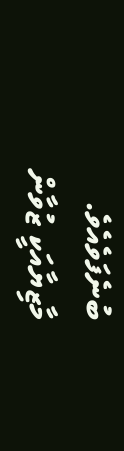ބުނެފަވެއެވެ.
މާޒިޔާއަކީ ޒުވާން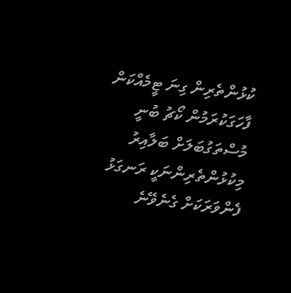ކުޅުންތެރިން ގިނަ ޓީމެއްކަން ފާހަގަކުރަމުން ކޯޗު ބުނީ މުސްތަގުބަލަށް ބަލާއިރު މިކުޅުންތެރިންނަކީ ރަނގަޅު ފެންވަރަކަށް ގެނެވޭނެ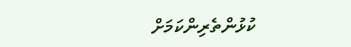ކުޅުންތެރިންކަމަށް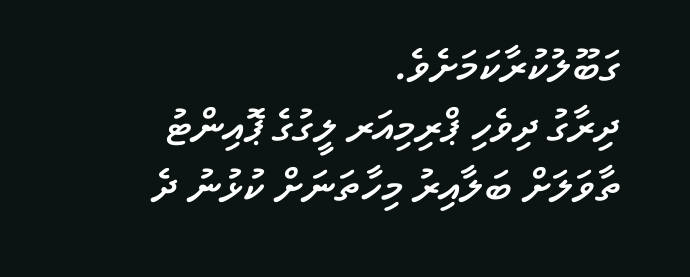ގަބޫލުކުރާކަމަށެވެ.
ދިރާގު ދިވެހި ޕްރިމިއަރ ލީގުގެ ޕޮއިންޓު ތާވަލަށް ބަލާއިރު މިހާތަނަށް ކުޅުނު ދެ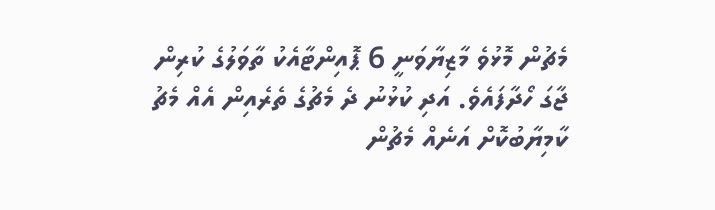މެޗުން މޮޅުވެ މާޒިޔާވަނީ 6 ޕޮއިންޓާއެކު ތާވަލުގެ ކުރިން ޖާގަ ހޯދާފައެވެ. އަދި ކުޅުނު ދެ މެޗުގެ ތެރެއިން އެއް މެޗު ކާމިޔާބުކޮށް އަނެއް މެޗުން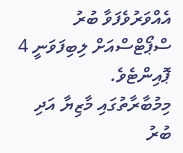އެއްވަރުވެފަވާ ބުރު ސްޕޯޓްސްއަށް ލިބިފަވަނީ 4 ޕޮއިންޓެވެ.
މިމުބާރާތުގައި މާޒިޔާ އަދި ބުރު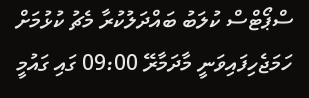ސްޕޯޓްސް ކުލަބު ބައްދަލުކުރާ މެޗު ކުޅުމަށް ހަމަޖެހިފައިވަނީ މާދަމާރޭ 09:00 ގައި ގައުމީ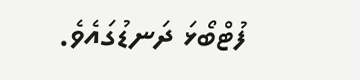ފުޓްބޯޅަ ދަނޑުގައެވެ.